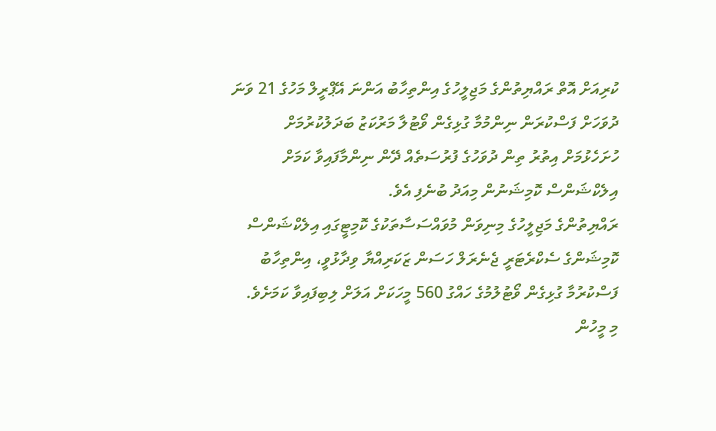ކުރިއަށް އޮތް ރައްޔިތުންގެ މަޖިލީހުގެ އިންތިހާބު އަންނަ އޭޕްރީލް މަހުގެ 21 ވަނަ ދުވަހަށް ފަސްކުރަން ނިންމުމާ ގުޅިގެން ވޯޓުލާ މަރުކަޒު ބަދަލުކުރުމަށް ހުށަހެޅުމަށް އިތުރު ތިން ދުވަހުގެ ފުރުސަތެއް ދޭން ނިންމާފައިވާ ކަމަށް އިލެކްޝަންސް ކޮމިޝަނުން މިއަދު ބުނެފި އެވެ.
ރައްޔިތުންގެ މަޖިލީހުގެ މިނިވަން މުވައްސަސާތަކުގެ ކޮމިޓީގައި އިލެކްޝަންސް ކޮމިޝަންގެ ސެކްރެޓަރީ ޖެނެރަލް ހަސަން ޒަކަރިއްޔާ ވިދާޅުވީ، އިންތިހާބު ފަސްކުރުމާ ގުޅިގެން ވޯޓުލުމުގެ ހައްގު 560 މީހަކަށް އަލަށް ލިބިފައިވާ ކަމަށެވެ.
މި މީހުން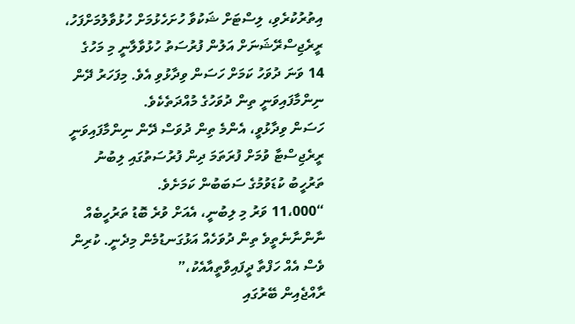އިތުރުކުރެވި، ލިސްޓަށް ޝަކުވާ ހުށަހެޅުމަށް ހުޅުވާލުމަށްފަހު، ރީރެޖިސްރޭޝަނަށް އަލުން ފުރުސަތު ހުޅުވާލާނީ މި މަހުގެ 14 ވަނަ ދުވަހު ކަމަށް ހަސަން ވިދާޅުވި އެވެ. މިފަހަރު ދޭން ނިންމާފައިވަނީ ތިން ދުވަހުގެ މުއްދަތެކެވެ.
ހަސަން ވިދާޅުވީ، އެންމެ ތިން ދުވަސް ދޭން ނިންމާފައިވަނީ ރީރެޖިސްޓާ ވުމަށް ފުރަތަމަ ދިން ފުރުސަތުގައި ލިބުނު ތަރުހީބު ކުޑަވުމުގެ ސަބަބުން ކަމަށެވެ.
“11،000 ވަރު މި ލިބުނީ، އެއަށް ވުރެ ބޮޑު ތަރުހީބެއް ނާންނާނެތީވެ ތިން ދުވަހެއް އަޅުގަނޑުމެން މިދެނީ. ކުރިން ވެސް އެއް ހަފްތާ ދީފައިވާތީއާއެކު،”
ރާއްޖެއިން ބޭރުގައި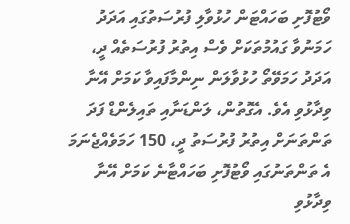ވޯޓުފޮށި ބަހައްޓަން ހުޅުވާލި ފުރުސަތުގައި އަދަދު ހަމަނުވާ ގައުމުތަކަށް ވެސް އިތުރު ފުރުސަތެއް ދީ، އަދަދު ހަމަވޭތޯ ހުޅުވާލަން ނިންމާފައިވާ ކަމަށް އޭނާ ވިދާޅުވި އެވެ. އެގޮތުން، ލަންޑަނާއި ތައިލެންޑް ފަދަ ތަންތަނަށް އިތުރު ފުރުސަތު ދީ، 150 ހަމަވެއްޖެނަމަ އެ ތަންތަނުގައި ވޯޓުފޮށި ބަހައްޓާނެ ކަމަށް އޭނާ ވިދާޅުވި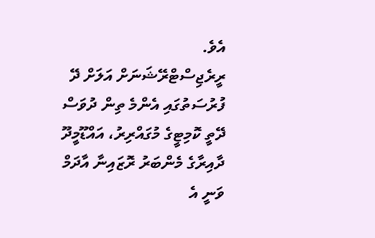އެވެ.
ރީރެޖިސްޓްރޭޝަނަށް އަލަށް ދޭ ފުރުސަތުގައި އެންމެ ތިން ދުވަސް ދޭތީ ކޮމިޓީގެ މުގައްރިރު، އައްޑޫމީދޫ ދާއިރާގެ މެންބަރު ރޮޒައިނާ އާދަމް ވަނީ އެ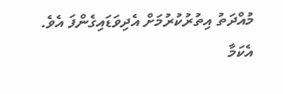މުއްދަތު އިތުރުކުރުމަށް އެދިވަޑައިގެންފަ އެވެ.
އެކަމާ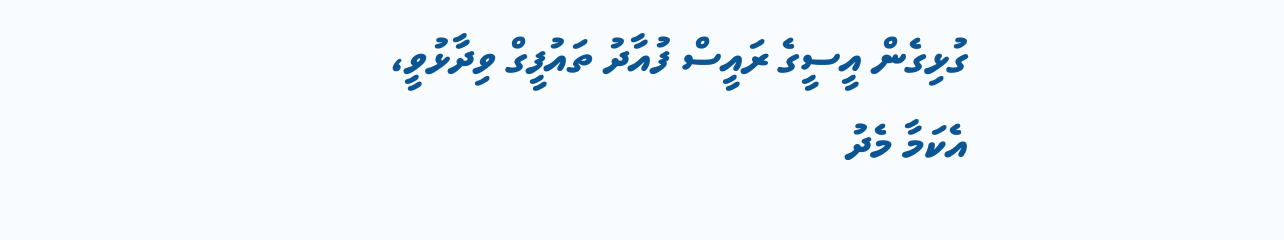ގުޅިގެން އީސީގެ ރައީސް ފުއާދު ތައުފީގް ވިދާޅުވީ، އެކަމާ މެދު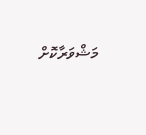މަޝްވަރާކޮށް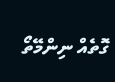ގޮތެއް ނިންމޭތޯ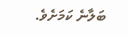ބަލާނެ ކަމަށެވެ.